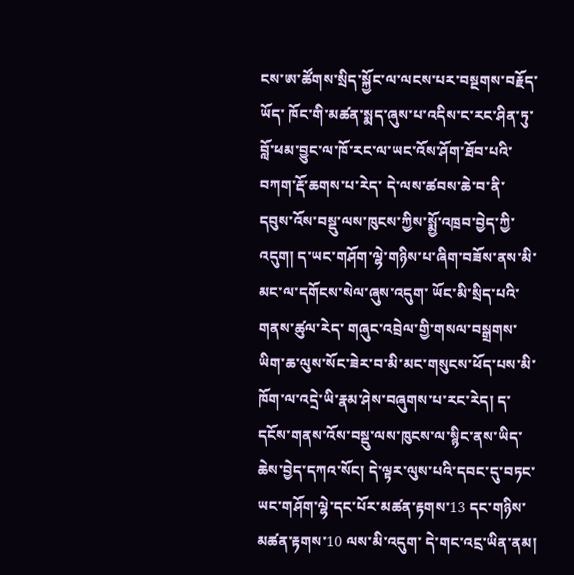ངས་ཨ་ཚོགས་སྲིད་སྐྱོང་ལ་ལངས་པར་བསྔགས་བརྗོད་ཡོད་ ཁོང་གི་མཚན་སྨད་ཞུས་པ་འདིས་ང་རང་ཤིན་ཏུ་བློ་ཕམ་བྱུང་ལ་ཁོ་རང་ལ་ཡང་འོས་ཤོག་ཐོབ་པའི་བཀག་རྡོ་ཆགས་པ་རེད་ དེ་ལས་ཚབས་ཆེ་བ་ནི་ དབུས་འོས་བསྡུ་ལས་ཁུངས་ཀྱིས་སྨྱོ་འཁྲབ་བྱེད་ཀྱི་འདུག། ད་ཡང་གཤོག་ལྷེ་གཉིས་པ་ཞིག་བཟོས་ནས་མི་མང་ལ་དགོངས་སེལ་ཞུས་འདུག་ ཡོང་མི་སྲིད་པའི་གནས་ཚུལ་རེད་ གཞུང་འབྲེལ་གྱི་གསལ་བསྒྲགས་ཡིག་ཆ་ལུས་སོང་ཟེར་བ་མི་མང་གསུངས་ཕོད་པས་མི་ཁོག་ལ་འདྲེ་ཡི་རྣམ་ཤེས་བཞུགས་པ་རང་རེད། ད་དངོས་གནས་འོས་བསྡུ་ལས་ཁུངས་ལ་སྙིང་ནས་ཡིད་ཆེས་བྱེད་དཀའ་སོང། དེ་ལྟར་ལུས་པའི་དབང་དུ་བཏང་ཡང་གཤོག་ལྷེ་དང་པོར་མཚན་རྟགས་13 དང་གཉིས་མཚན་རྟགས་10 ལས་མི་འདུག་ དེ་གང་འངྲ་ཡིན་ནམ།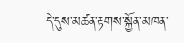དེ་དུས་མཚན་རྟགས་སྐྱོན་མཁན་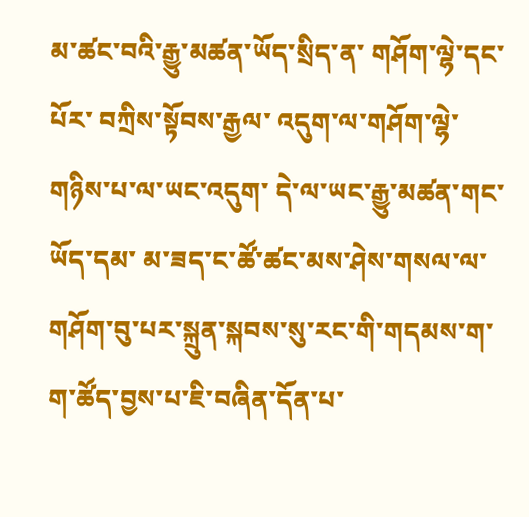མ་ཚང་བའི་རྒྱུ་མཚན་ཡོད་སྲིད་ན་ གཤོག་ལྷེ་དང་པོར་ བཀྲིས་སྟོབས་རྒྱལ་ འདུག་ལ་གཤོག་ལྷེ་གཉིས་པ་ལ་ཡང་འདུག་ དེ་ལ་ཡང་རྒྱུ་མཚན་གང་ཡོད་དམ་ མ་ཟད་ང་ཚོ་ཚང་མས་ཤེས་གསལ་ལ་གཤོག་བུ་པར་སྐྲུན་སྐབས་སུ་རང་གི་གདམས་ག་ག་ཚོད་བྱས་པ་ཇི་བཞིན་དོན་པ་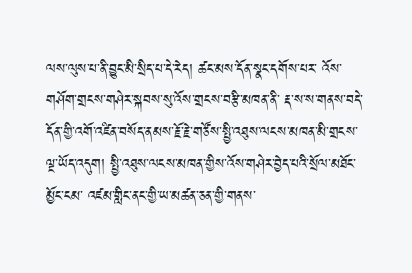ལས་ལུས་པ་ནི་བྱུང་མི་སྲིད་པ་དེ་རེད། ཚང་མས་དོན་སྣང་དགོས་པར་ འོས་གཤོག་གྲངས་གཤེར་སྐབས་སུ་འོས་གྲངས་བརྩི་མཁན་ནི་ རྡ་ས་ས་གནས་བདེ་དོན་གྱི་འགོ་འཛིན་བསོད་ནམས་རྗོ་རྗེ་གཙོས་སྤྱི་འཐུས་ལངས་མཁན་མི་གྲངས་ལྔ་ཡོད་འདུག། སྤྱི་འཐུས་ལངས་མཁན་གྱིས་འོས་གཤེར་བྱེད་པའི་སྲོལ་མཐོང་མྱོང་ངམ་ འཛམ་གླིང་ནང་གྱི་ཡ་མཚན་ཅན་གྱི་གནས་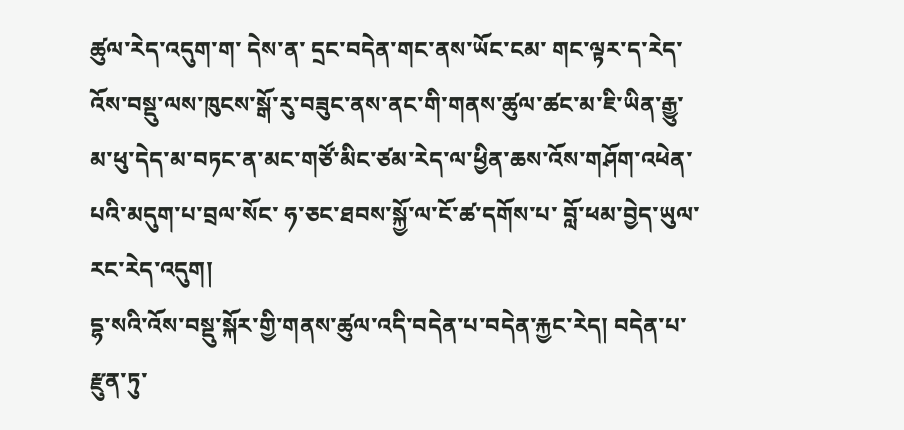ཚུལ་རེད་འདུག་ག་ དེས་ན་ དྲང་བདེན་གང་ནས་ཡོང་ངམ་ གང་ལྟར་ད་རེད་འོས་བསྡུ་ལས་ཁུངས་སྒོ་རུ་བཟུང་ནས་ནང་གི་གནས་ཚུལ་ཚང་མ་ཇི་ཡིན་རྒྱུ་མ་ཕུ་དེད་མ་བཏང་ན་མང་གཙོ་མིང་ཙམ་རེད་ལ་ཕྱིན་ཆས་འོས་གཤོག་འཕེན་པའི་མདུག་པ་བྲལ་སོང་ ཧ་ཅང་ཐབས་སྐྱོ་ལ་ངོ་ཚ་དགོས་པ་ བློ་ཕམ་བྱེད་ཡུལ་རང་རེད་འདུག།
དྷ་སའི་འོས་བསྡུ་སྐོར་གྱི་གནས་ཚུལ་འདི་བདེན་པ་བདེན་རྐྱང་རེད། བདེན་པ་རྫུན་ཏུ་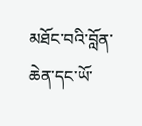མཐོང་བའི་བློན་ཆེན་དང་ཡོ་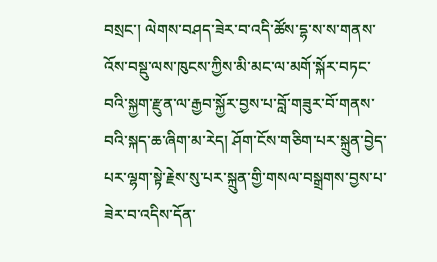བསྲང་། ལེགས་བཤད་ཟེར་བ་འདི་ཚོས་དྷ་ས་ས་གནས་འོས་བསྡུ་ལས་ཁུངས་ཀྱིས་མི་མང་ལ་མགོ་སྐོར་བཏང་བའི་སྐྱག་རྫུན་ལ་རྒྱབ་སྐྱོར་བྱས་པ་བློ་གཟུར་བོ་གནས་བའི་སྐད་ཆ་ཞིག་མ་རེད། ཤོག་ངོས་གཅིག་པར་སྐྲུན་བྱེད་པར་ལྷག་སྟེ་རྗེས་སུ་པར་སྐྲུན་གྱི་གསལ་བསྒྲགས་བྱས་པ་ཟེར་བ་འདིས་དོན་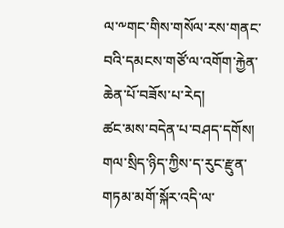ལ་༸གང་གིས་གསོལ་རས་གནང་བའི་དམངས་གཙོ་ལ་འགོག་རྐྱེན་ཆེན་པོ་བཟོས་པ་རེད།
ཚང་མས་བདེན་པ་བཤད་དགོས། གལ་སྲིད་ཉིད་ཀྱིས་ད་རུང་རྫུན་གཏམ་མགོ་སྐོར་འདི་ལ་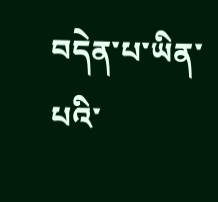བདེན་པ་ཡིན་པའི་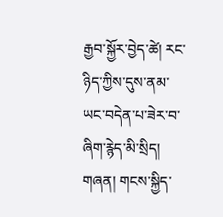རྒྱབ་སྐྱོར་བྱེད་ཚེ། རང་ཉིད་ཀྱིས་དུས་ནམ་ཡང་བདེན་པ་ཟེར་བ་ཞིག་རྙེད་མི་སྲིད།
གཞན། གངས་སྐྱིད་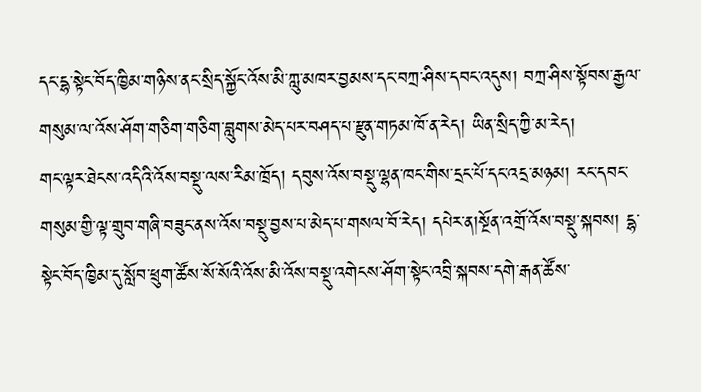དང་དྷ་སྟེང་བོད་ཁྱིམ་གཉིས་ནང་སྲིད་སྐྱོང་འོས་མི་ཀླུ་མཁར་བྱམས་དང་བཀྲ་ཤིས་དབང་འདུས། བཀྲ་ཤིས་སྟོབས་རྒྱལ་གསུམ་ལ་འོས་ཤོག་གཅིག་གཅིག་བླུགས་མེད་པར་བཤད་པ་རྫུན་གཏམ་ཁོ་ན་རེད། ཡིན་སྲིད་ཀྱི་མ་རེད།
གང་ལྟར་ཐེངས་འདིའི་འོས་བསྡུ་ལས་རིམ་ཁྲོད། དབུས་འོས་བསྡུ་ལྷན་ཁང་གིས་དྲང་པོ་དང་འདྲ་མཉམ། རང་དབང་གསུམ་གྱི་ལྟ་གྲུབ་གཞི་བཟུང་ནས་འོས་བསྡུ་བྱས་པ་མེད་པ་གསལ་བོ་རེད། དཔེར་ན།སྔོན་འགྲོ་འོས་བསྡུ་སྐབས། དྷ་སྟེང་བོད་ཁྱིམ་དུ་སློབ་ཕྲུག་ཚོས་སོ་སོའི་འོས་མི་འོས་བསྡུ་འགེངས་ཤོག་སྟེང་འབྲི་སྐབས་དགེ་རྒན་ཚོས་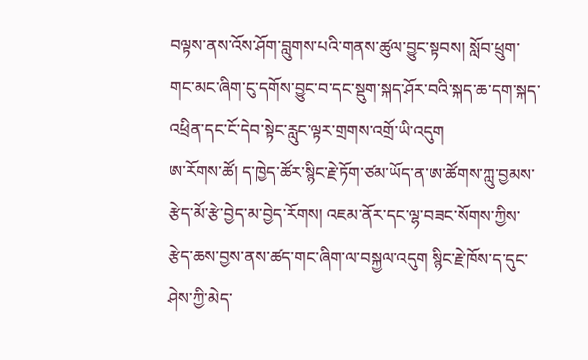བལྟས་ནས་འོས་ཤོག་བླུགས་པའི་གནས་ཚུལ་བྱུང་སྟབས། སློབ་ཕྲུག་གང་མང་ཞིག་ངུ་དགོས་བྱུང་བ་དང་སྡུག་སྐད་ཤོར་བའི་སྐད་ཆ་དག་སྐད་འཕྲིན་དང་ངོ་དེབ་སྟེང་རླུང་ལྟར་གྲགས་འགྲོ་ཡི་འདུག
ཨ་རོགས་ཚོ། ད་ཁྱེད་ཚོར་སྙིང་རྗེ་ཏོག་ཙམ་ཡོད་ན་ཨ་ཚོགས་ཀླུ་བྱམས་རྩེད་མོ་རྩེ་བྱེད་མ་བྱེད་རོགས། འཇམ་ནོར་དང་ལྷ་བཟང་སོགས་ཀྱིས་རྩེད་ཆས་བྱས་ནས་ཚད་གང་ཞིག་ལ་བསྐྱལ་འདུག སྙིང་རྗེ་ཁོས་ད་དུང་ཤེས་ཀྱི་མེད་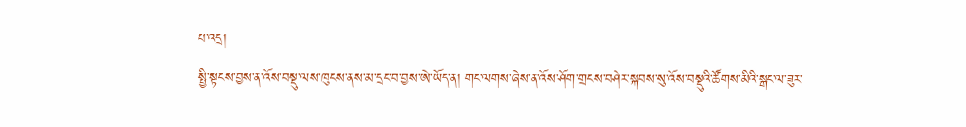པ་འདྲ།
སྤྱི་སྟངས་བྱས་ན་འོས་བསྡུ་ལས་ཁུངས་ནས་མ་དྲང་བ་བྱས་ཨེ་ཡོད་ན། གང་ལགས་ཞེས་ན་འོས་ཤོག་གྲངས་བཤེར་སྐབས་སུ་འོས་བསྡུའི་ཚོགས་མིའི་སྒང་ལ་ཟུར་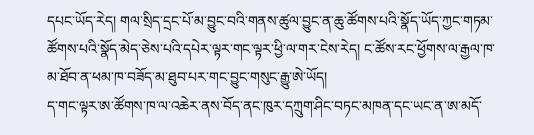དཔང་ཡོད་རེད། གལ་སྲིད་དྲང་པོ་མ་བྱུང་བའི་གནས་ཚུལ་བྱུང་ན་ཆུ་ཚོགས་པའི་སྣོད་ཡོད་ཀྱང་གཏམ་ཚོགས་པའི་སྣོད་མེད་ཅེས་པའི་དཔེར་ལྟར་གང་ལྟར་ཕྱི་ལ་གར་ངེས་རེད། ང་ཚོས་རང་ཕྱོགས་ལ་རྒྱལ་ཁ་མ་ཐོབ་ན་ཕམ་ཁ་བཟོད་མ་ཐུབ་པར་གང་བྱུང་གསུང་རྒྱུ་ཨེ་ཡོད།
ད་གང་ལྟར་ཨ་ཚོགས་ཁ་ལ་འཆེར་ནས་བོད་ནང་ཁུར་དཀྲུག་ཤིང་བཏང་མཁན་དང་ཡང་ན་ཨ་མདོ་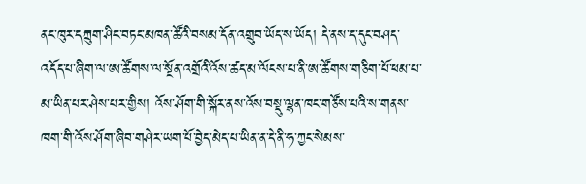ནང་ཁུར་དཀྲུག་ཤིང་བཏང་མཁན་ཚོའི་བསམ་དོན་འགྲུབ་ཡོད་ས་ཡོད། དེ་ནས་ད་དུང་བཤད་འདོད་པ་ཞིག་ལ་ཨ་ཚོགས་ལ་སྔོན་འགྲོའི་འོས་ཚད་མ་ལོངས་པ་ནི་ཨ་ཚོགས་གཅིག་པོ་ཕམ་པ་མ་ཡིན་པར་ཤེས་པར་གྱིས། འོས་ཤོག་གི་སྐོར་ནས་འོས་བསྡུ་ལྷན་ཁང་གཙོས་པའི་ས་གནས་ཁག་གི་འོས་ཤོག་ཞིབ་གཤེར་ཡག་པོ་བྱེད་མེད་པ་ཡིན་ན་དེ་ནི་ཧ་ཀྱང་སེམས་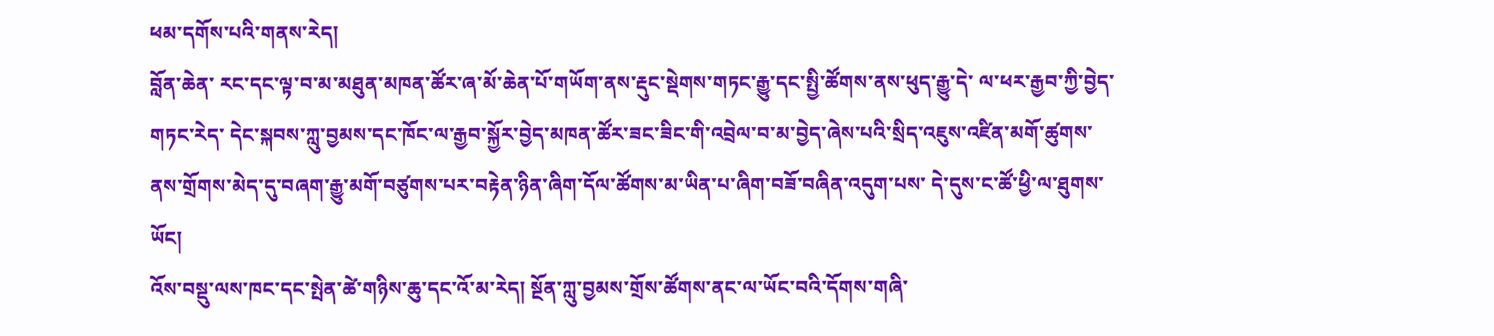ཕམ་དགོས་པའི་གནས་རེད།
བློན་ཆེན་ རང་དང་ལྟ་བ་མ་མཐུན་མཁན་ཚོར་ཞ་མོ་ཆེན་པོ་གཡོག་ནས་རྡུང་སྡེགས་གཏང་རྒྱུ་དང་སྤྱི་ཚོགས་ནས་ཕུད་རྒྱུ་དེ་ ལ་ཕར་རྒྱབ་ཀྱི་བྱེད་གཏང་རེད་ དེང་སྐབས་ཀླུ་བྱམས་དང་ཁོང་ལ་རྒྱབ་སྐྱོར་བྱེད་མཁན་ཚོར་ཟང་ཟིང་གི་འབྲེལ་བ་མ་བྱེད་ཞེས་པའི་སྲིད་འཇུས་འཛིན་མགོ་ཚུགས་ནས་གྲོགས་མེད་དུ་བཞག་རྒྱུ་མགོ་བཙུགས་པར་བརྟེན་ཉིན་ཞིག་དོལ་ཚོགས་མ་ཡིན་པ་ཞིག་བཟོ་བཞིན་འདུག་པས་ དེ་དུས་ང་ཚོ་ཕྱི་ལ་ཐུགས་ཡོང།
འོས་བསྡུ་ལས་ཁང་དང་སྤེན་ཚེ་གཉིས་ཆུ་དང་འོ་མ་རེད། སྔོན་ཀླུ་བྱམས་གྲོས་ཚོགས་ནང་ལ་ཡོང་བའི་དོགས་གཞི་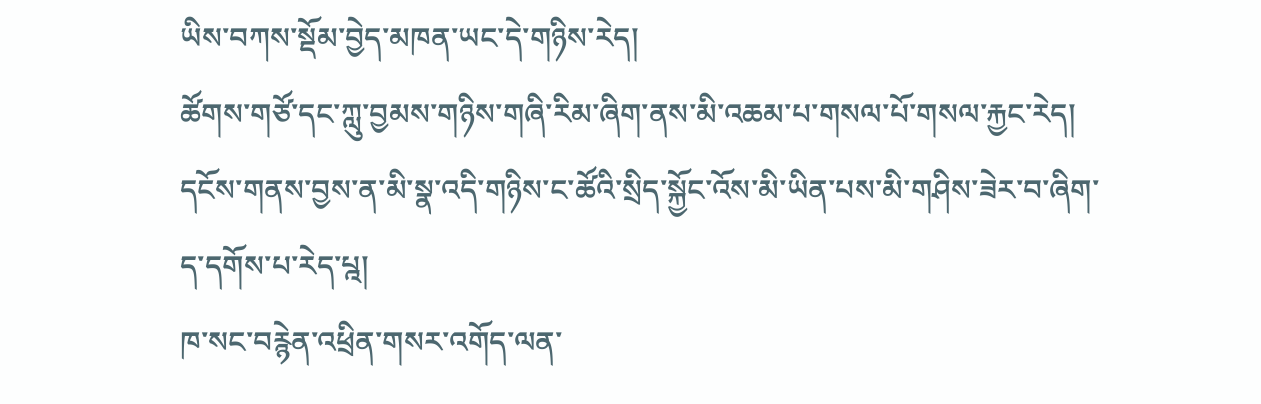ཡིས་བཀས་སྡོམ་བྱེད་མཁན་ཡང་དེ་གཉིས་རེད།
ཚོགས་གཙོ་དང་ཀླུ་བྱམས་གཉིས་གཞི་རིམ་ཞིག་ནས་མི་འཆམ་པ་གསལ་པོ་གསལ་རྐྱང་རེད། དངོས་གནས་བྱས་ན་མི་སྣ་འདི་གཉིས་ང་ཚོའི་སྲིད་སྐྱོང་འོས་མི་ཡིན་པས་མི་གཤིས་ཟེར་བ་ཞིག་ད་དགོས་པ་རེད་པྰ།
ཁ་སང་བརྙེན་འཕྲིན་གསར་འགོད་ལན་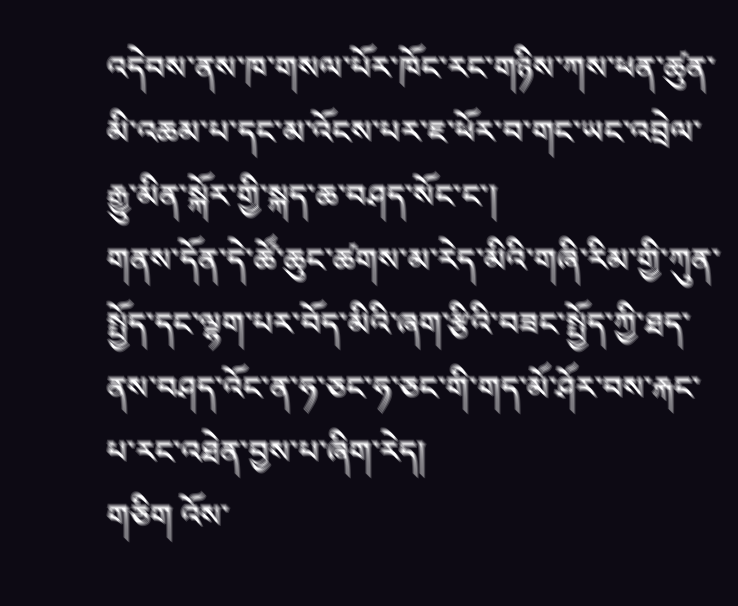འདེབས་ནས་ཁ་གསལ་པོར་ཁོང་རང་གཉིས་ཀས་ཕན་ཚུན་མི་འཆམ་པ་དང་མ་འོངས་པར་ཇ་ཕོར་བ་གང་ཡང་འབྲེལ་རྒྱུ་མིན་སྐོར་གྱི་སྐད་ཆ་བཤད་སོང་ང་།
གནས་དོན་དེ་ཚོ་ཆུང་ཚགས་མ་རེད་མིའི་གཞི་རིམ་གྱི་ཀུན་སྤྱོད་དང་ལྷག་པར་བོད་མིའི་ཞག་རྩིའི་བཟང་སྤྱོད་ཀྱི་ཐད་ནས་བཤད་འོང་ན་ཧ་ཅང་ཧ་ཅང་གི་གད་མོ་ཤོར་བས་རྐང་པ་རང་འཐེན་བྱས་པ་ཞིག་རེད།
གཅིག འོས་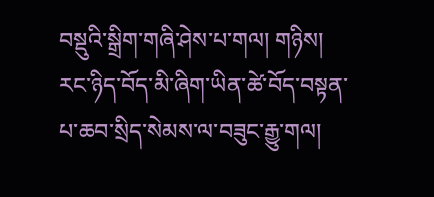བསྡུའི་སྒྲིག་གཞི་ཤེས་པ་གལ། གཉིས། རང་ཉིད་བོད་མི་ཞིག་ཡིན་ཚེ་བོད་བསྟན་པ་ཆབ་སྲིད་སེམས་ལ་བཟུང་རྒྱུ་གལ།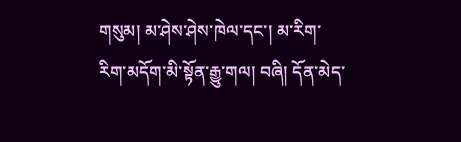གསུམ། མ་ཤེས་ཤེས་ཁེལ་དང་། མ་རིག་རིག་མདོག་མི་སྟོན་རྒྱུ་གལ། བཞི། དོན་མེད་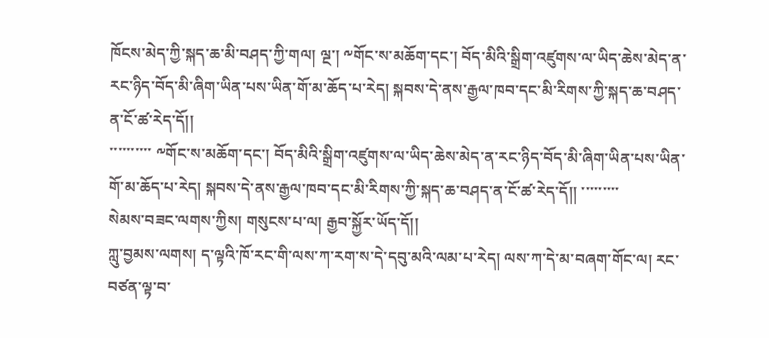ཁོངས་མེད་ཀྱི་སྐད་ཆ་མི་བཤད་ཀྱི་གལ། ལྔ་། ༸གོང་ས་མཆོག་དང་། བོད་མིའི་སྒྲིག་འཛུགས་ལ་ཡིད་ཆེས་མེད་ན་རང་ཉིད་བོད་མི་ཞིག་ཡིན་པས་ཡིན་གོ་མ་ཆོད་པ་རེད། སྐབས་དེ་ནས་རྒྱལ་ཁབ་དང་མི་རིགས་ཀྱི་སྐད་ཆ་བཤད་ན་ངོ་ཚ་རེད་དོ།།
་་་་་་་་་་ ༸གོང་ས་མཆོག་དང་། བོད་མིའི་སྒྲིག་འཛུགས་ལ་ཡིད་ཆེས་མེད་ན་རང་ཉིད་བོད་མི་ཞིག་ཡིན་པས་ཡིན་གོ་མ་ཆོད་པ་རེད། སྐབས་དེ་ནས་རྒྱལ་ཁབ་དང་མི་རིགས་ཀྱི་སྐད་ཆ་བཤད་ན་ངོ་ཚ་རེད་དོ།། ་་་་་་་་་
སེམས་བཟང་ལགས་ཀྱིས། གསུངས་པ་ལ། རྒྱབ་སྐྱོར་ཡོད་དོ།།
ཀླུ་བྱམས་ལགས། ད་ལྟའི་ཁོ་རང་གི་ལས་ཀ་རག་ས་དེ་དབུ་མའི་ལམ་པ་རེད། ལས་ཀ་དེ་མ་བཞག་གོང་ལ། རང་བཙན་ལྟ་བ་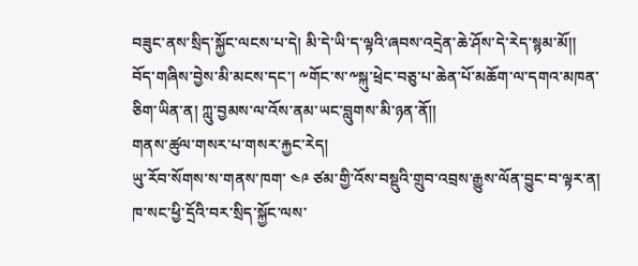བཟུང་ནས་སྲིད་སྐྱོང་ལངས་པ་དེ། མི་དེ་ཡི་ད་ལྟའི་ཞབས་འདྲེན་ཆེ་ཤོས་དེ་རེད་སྙམ་མོ།།
བོད་གཞིས་བྱེས་མི་མངས་དང་། ༸གོང་ས་༸སྐུ་ཕྲེང་བཅུ་པ་ཆེན་པོ་མཆོག་ལ་དགའ་མཁན་ཅིག་ཡིན་ན། ཀླུ་བྱམས་ལ་འོས་ནམ་ཡང་བླུགས་མི་ཉན་ནོ།།
གནས་ཚུལ་གསར་པ་གསར་རྐྱང་རེད།
ཡུ་རོབ་སོགས་ས་གནས་ཁག་ ༤༩ ཙམ་གྱི་འོས་བསྡུའི་གྲུབ་འབྲས་རྒྱུས་ལོན་བྱུང་བ་ལྟར་ན། ཁ་སང་ཕྱི་དྲོའི་བར་སྲིད་སྐྱོང་ལས་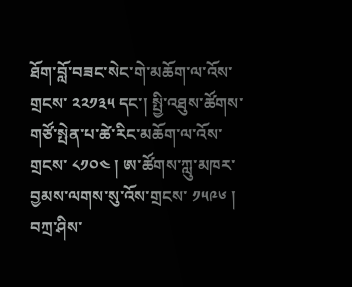ཐོག་བློ་བཟང་སེང་གེ་མཆོག་ལ་འོས་གྲངས་ ༢༢༡༣༥ དང་། སྤྱི་འཐུས་ཚོགས་གཙོ་སྤེན་པ་ཚེ་རིང་མཆོག་ལ་འོས་གྲངས་ ༨༡༠༤ ། ཨ་ཚོགས་ཀླུ་མཁར་བྱམས་ལགས་སུ་འོས་གྲངས་ ༡༥༩༦ ། བཀྲ་ཤིས་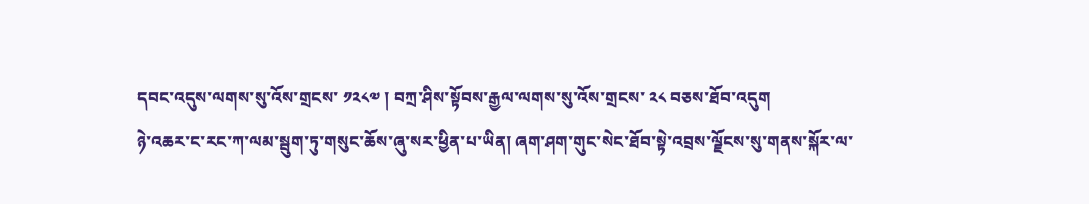དབང་འདུས་ལགས་སུ་འོས་གྲངས་ ༡༢༨༧ ། བཀྲ་ཤིས་སྟོབས་རྒྱལ་ལགས་སུ་འོས་གྲངས་ ༢༨ བཅས་ཐོབ་འདུག
ཉེ་འཆར་ང་རང་ཀ་ལམ་སྦུག་ཏུ་གསུང་ཆོས་ཞུ་སར་ཕྱིན་པ་ཡིན། ཞག་ཤག་གུང་སེང་ཐོབ་སྟེ་འབྲས་ལྗོངས་སུ་གནས་སྐོར་ལ་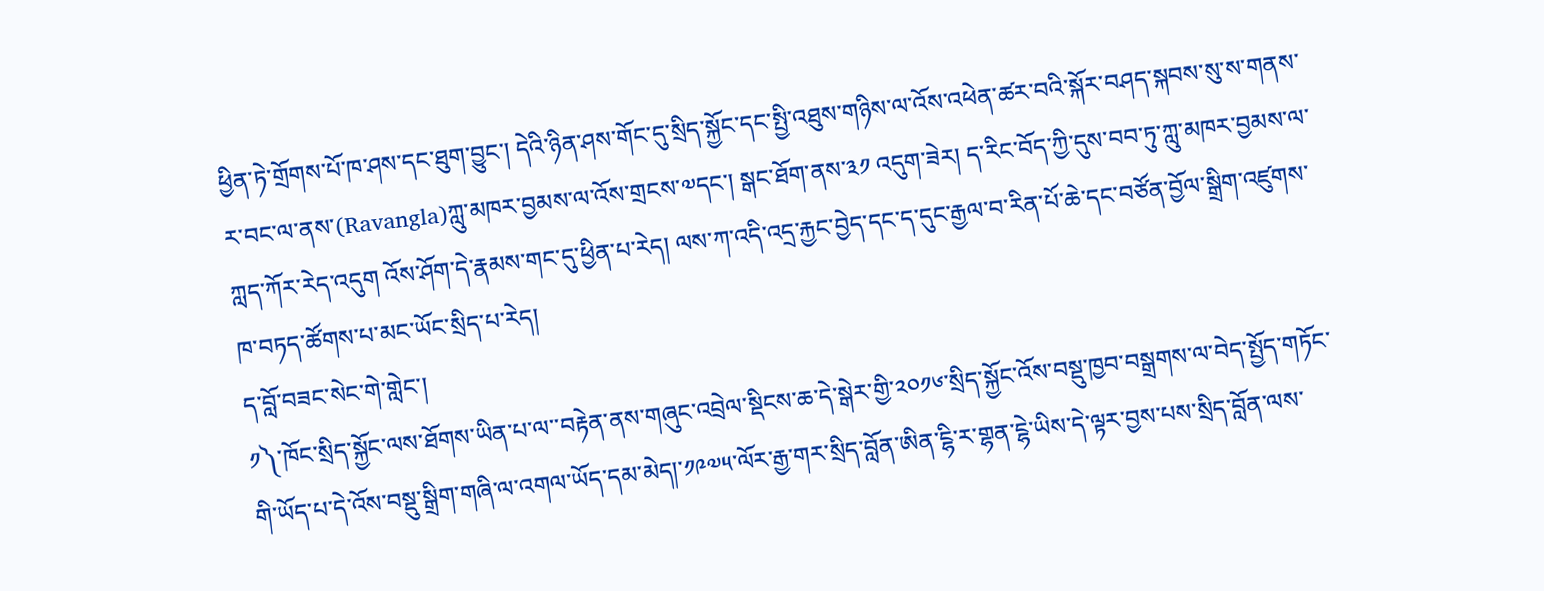ཕྱིན་ཏེ་གྲོགས་པོ་ཁ་ཤས་དང་ཐུག་བྱུང་། དེའི་ཉིན་ཤས་གོང་དུ་སྲིད་སྐྱོང་དང་སྤྱི་འཐུས་གཉིས་ལ་འོས་འཕེན་ཚར་བའི་སྐོར་བཤད་སྐབས་སུ་ས་གནས་ར་བང་ལ་ནས་(Ravangla)ཀླུ་མཁར་བྱམས་ལ་འོས་གྲངས་༧དང་། སྒང་ཐོག་ནས་༣༡ འདུག་ཟེར། ད་རིང་བོད་ཀྱི་དུས་བབ་ཏུ་ཀླུ་མཁར་བྱམས་ལ་ཀླད་ཀོར་རེད་འདུག འོས་ཤོག་དེ་རྣམས་གང་དུ་ཕྱིན་པ་རེད། ལས་ཀ་འདི་འདྲ་རྐྱང་བྱེད་དང་ད་དུང་རྒྱལ་བ་རིན་པོ་ཆེ་དང་བཙོན་བྱོལ་སྒྲིག་འཛུགས་ཁ་བཏད་ཚོགས་པ་མང་ཡོང་སྲིད་པ་རེད།
ད་བློ་བཟང་སེང་གེ་གླེང་།
༡༽་ཁོང་སྲིད་སྐྱོང་ལས་ཐོགས་ཡིན་པ་ལ་་བརྟེན་ནས་གཞུང་འབྲེལ་སྡིངས་ཆ་དེ་སྒེར་གྱི་༢༠༡༦་སྲིད་སྐྱོང་འོས་བསྡུ་ཁྱབ་བསྒྲགས་ལ་བེད་སྤྱོད་གཏོང་གི་ཡོད་པ་དེ་འོས་བསྡུ་སྒྲིག་གཞི་ལ་འགལ་ཡོད་དམ་མེད།་༡༩༧༥་ལོར་རྒྱ་གར་སྲིད་བློན་ཨིན་ངྷི་ར་གྷན་ངྷེ་ཡིས་དེ་ལྟར་བྱས་པས་སྲིད་བློན་ལས་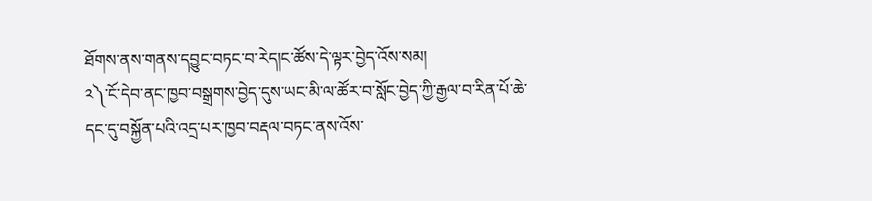ཐོགས་ནས་གནས་དབྱུང་བཏང་བ་རེད།ང་ཚོས་དེ་ལྟར་བྱེད་འོས་སམ།
༢༽་ངོ་དེབ་ནང་ཁྱབ་བསྒྲགས་བྱེད་དུས་ཡང་མི་ལ་ཚོར་བ་སློང་བྱེད་ཀྱི་རྒྱལ་བ་རིན་པོ་ཆེ་དང་དུ་བསྐྱོན་པའི་འདྲ་པར་ཁྱབ་བརྡལ་བཏང་ནས་འོས་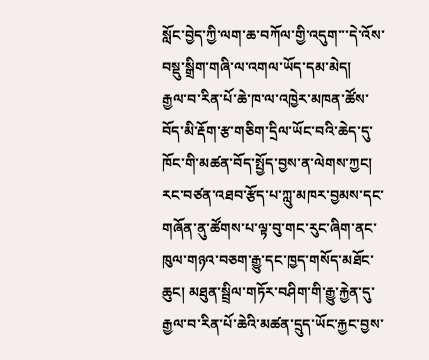སློང་བྱེད་ཀྱི་ལག་ཆ་བཀོལ་གྱི་འདུག་་་དེ་འོས་བསྡུ་སྒྲིག་གཞི་ལ་འགལ་ཡོད་དམ་མེད།
རྒྱལ་བ་རིན་པོ་ཆེ་ཁ་ལ་འཁྱེར་མཁན་ཚོས་བོད་མི་རྡོག་རྩ་གཅིག་དྲིལ་ཡོང་བའི་ཆེད་དུ་ཁོང་གི་མཚན་བོད་སྤྱོད་བྱས་ན་ལེགས་ཀྱང། རང་བཙན་འཐབ་རྩོད་པ་ཀླུ་མཁར་བྱམས་དང་གཞོན་ནུ་ཚོགས་པ་ལྟ་བུ་གང་རུང་ཞིག་ནང་ཁུལ་གཉའ་བཅག་རྒྱུ་དང་ཁྱད་གསོད་མཐོང་ཆུང། མཐུན་སྦྲིལ་གཏོར་བཤིག་གི་རྒྱུ་རྐྱེན་དུ་རྒྱལ་བ་རིན་པོ་ཆེའི་མཚན་དྲུད་ཡོང་རྐྱང་བྱས་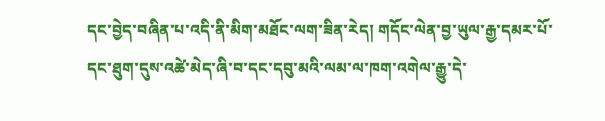དང་བྱེད་བཞིན་པ་འདི་ནི་མིག་མཐོང་ལག་ཟིན་རེད། གདོང་ལེན་བྱ་ཡུལ་རྒྱ་དམར་པོ་དང་ཐུག་དུས་འཚེ་མེད་ཞི་བ་དང་དབུ་མའི་ལམ་ལ་ཁག་འགེལ་རྒྱུ་དེ་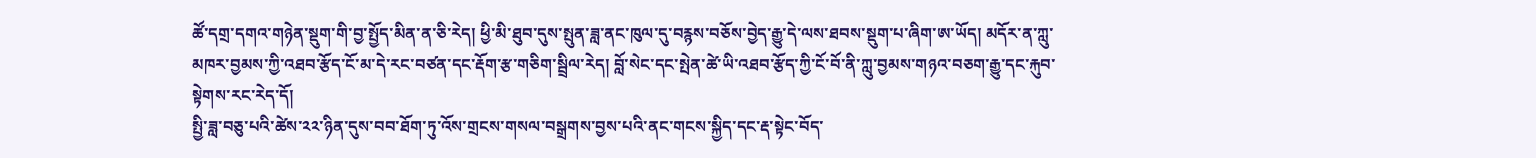ཚོ་དགྲ་དགའ་གཉེན་སྡུག་གི་བྱ་སྤྱོད་མིན་ན་ཅི་རེད། ཕྱི་མི་ཐུབ་དུས་སྤུན་ཟླ་ནང་ཁུལ་དུ་བརྙས་བཅོས་བྱེད་རྒྱུ་དེ་ལས་ཐབས་སྡུག་པ་ཞིག་ཨ་ཡོད། མདོར་ན་ཀླུ་མཁར་བྱམས་ཀྱི་འཐབ་རྩོད་ངོ་མ་དེ་རང་བཙན་དང་རྡོག་རྩ་གཅིག་སྦྲིལ་རེད། བློ་སེང་དང་སྤེན་ཚེ་ཡི་འཐབ་རྩོད་ཀྱི་ངོ་བོ་ནི་ཀླུ་བྱམས་གཉའ་བཅག་རྒྱུ་དང་རྐུབ་སྟེགས་རང་རེད་དོ།
སྤྱི་ཟླ་བཅུ་པའི་ཚེས་༢༢་ཉིན་དུས་བབ་ཐོག་ཏུ་འོས་གྲངས་གསལ་བསྒྲགས་བྱས་པའི་ནང་གངས་སྐྱིད་དང་རྡ་སྟེང་བོད་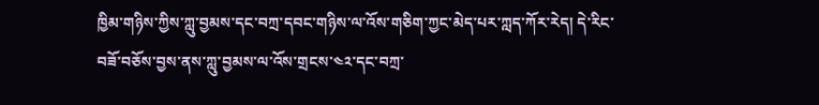ཁྱིམ་གཉིས་ཀྱིས་ཀླུ་བྱམས་དང་བཀྲ་དབང་གཉིས་ལ་འོས་གཅིག་ཀྱང་མེད་པར་ཀླད་ཀོར་རེད། དེ་རིང་བཟོ་བཅོས་བྱས་ནས་ཀླུ་བྱམས་ལ་འོས་གྲངས་༤༢་དང་བཀྲ་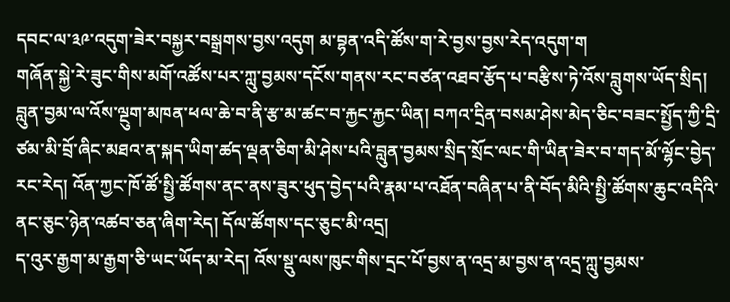དབང་ལ་༣༩་འདུག་ཟེར་བསྐྱར་བསྒྲགས་བྱས་འདུག མ་བྷན་འདི་ཚོས་ག་རེ་བྱས་བྱས་རེད་འདུག་ག
གཞོན་སྐྱེ་རེ་ཟུང་གིས་མགོ་འཚོས་པར་ཀླུ་བྱམས་དངོས་གནས་རང་བཙན་འཐབ་རྩོད་པ་བརྩིས་ཏེ་འོས་བླུགས་ཡོད་སྲིད། བླུན་བྱམ་ལ་འོས་ལྔུག་མཁན་ཕལ་ཆེ་བ་ནི་རྩ་མ་ཚང་བ་རྐྱང་རྐྱང་ཡིན། བཀའ་དྲིན་བསམ་ཤེས་མེད་ཅིང་བཟང་སྤྱོད་ཀྱི་དྲི་ཙམ་མི་བྲོ་ཞིང་མཐའ་ན་སྐད་ཡིག་ཚད་ལྡན་ཅིག་མི་ཤེས་པའི་བླུན་བྱམས་སྲིད་སྲོང་ལང་གི་ཡིན་ཟེར་བ་གད་མོ་ལྷོང་བྱེད་རང་རེད། འོན་ཀྱང་ཁོ་ཚོ་སྤྱི་ཚོགས་ནང་ནས་ཟུར་ཕུད་བྱེད་པའི་རྣམ་པ་འཐོན་བཞིན་པ་ནི་བོད་མིའི་སྤྱི་ཚོགས་ཆུང་འདིའི་ནང་ཅུང་ཉེན་འཚབ་ཅན་ཞིག་རེད། དོལ་ཚོགས་དང་ཅུང་མི་འདྲ།
ད་འུར་རྒྱག་མ་རྒྱག་ཅི་ཡང་ཡོད་མ་རེད། འོས་སྡུ་ལས་ཁུང་གིས་དྲང་པོ་བྱས་ན་འདྲ་མ་བྱས་ན་འདྲ་ཀླུ་བྱམས་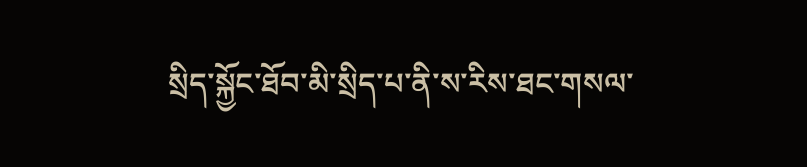སྲིད་སྐྱོང་ཐོབ་མི་སྲིད་པ་ནི་ས་རིས་ཐང་གསལ་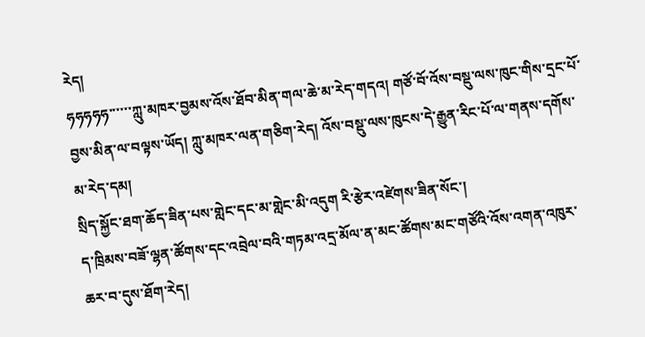རེད།
ཧཧཧཧཧ་་་་་་ཀླུ་མཁར་བྱམས་འོས་ཐོབ་མིན་གལ་ཆེ་མ་རེད་གདའ། གཙོ་བོ་འོས་བསྡུ་ལས་ཁུང་གིས་དྲང་པོ་བྱས་མིན་ལ་བལྟས་ཡོད། ཀླུ་མཁར་ལན་གཅིག་རེད། འོས་བསྡུ་ལས་ཁུངས་དེ་རྒྱུན་རིང་པོ་ལ་གནས་དགོས་མ་རེད་དམ།
སྲིད་སྐྱོང་ཐག་ཆོད་ཟིན་པས་གླེང་དང་མ་གླེང་མི་འདུག རི་རྩེར་འཛེགས་ཟིན་སོང་།
ད་ཁྲིམས་བཟོ་ལྷན་ཚོགས་དང་འབྲེལ་བའི་གཏམ་འདྲ་མོལ་ན་མང་ཚོགས་མང་གཙོའི་འོས་འགན་འཁུར་ཆར་བ་དུས་ཐོག་རེད།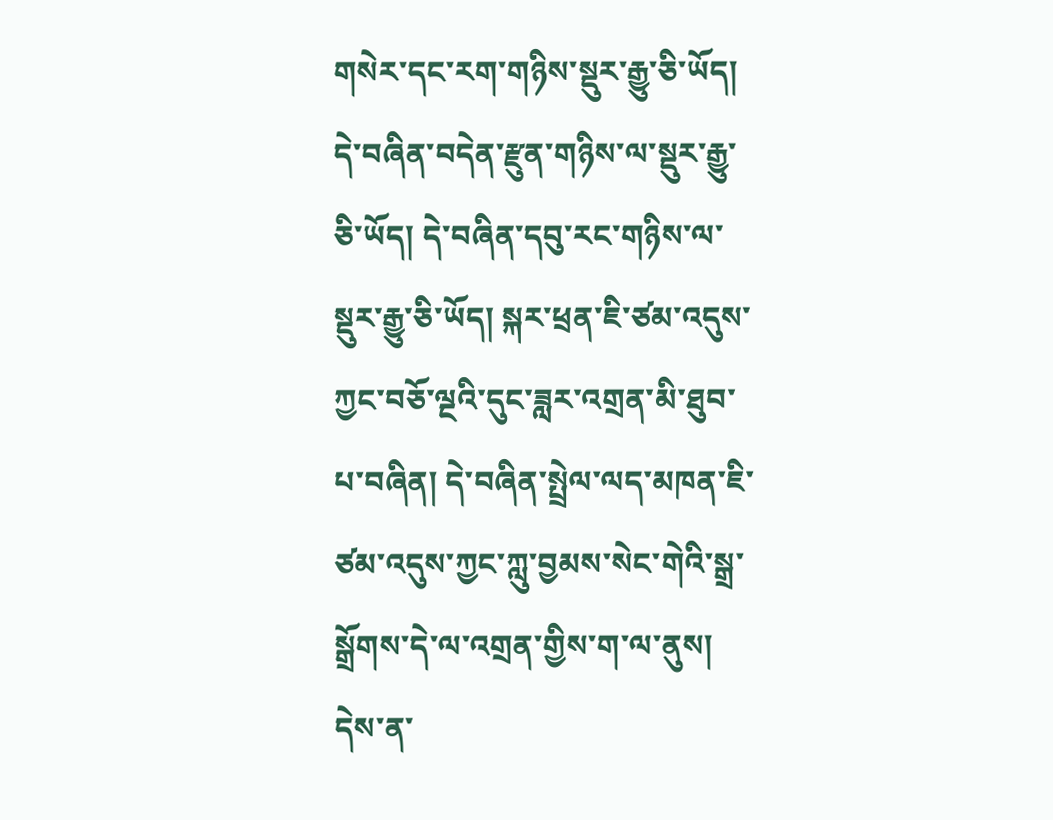གསེར་དང་རག་གཉིས་སྡུར་རྒྱུ་ཅི་ཡོད། དེ་བཞིན་བདེན་རྫུན་གཉིས་ལ་སྡུར་རྒྱུ་ཅི་ཡོད། དེ་བཞིན་དབུ་རང་གཉིས་ལ་སྡུར་རྒྱུ་ཅི་ཡོད། སྐར་ཕྲན་ཇི་ཙམ་འདུས་ཀྱང་བཅོ་ལྔའི་དུང་ཟླར་འགྲན་མི་ཐུབ་པ་བཞིན། དེ་བཞིན་སྤྲེལ་ལད་མཁན་ཇི་ཙམ་འདུས་ཀྱང་ཀླུ་བྱམས་སེང་གེའི་སྒྲ་སྒྲོགས་དེ་ལ་འགྲན་གྱིས་ག་ལ་ནུས། དེས་ན་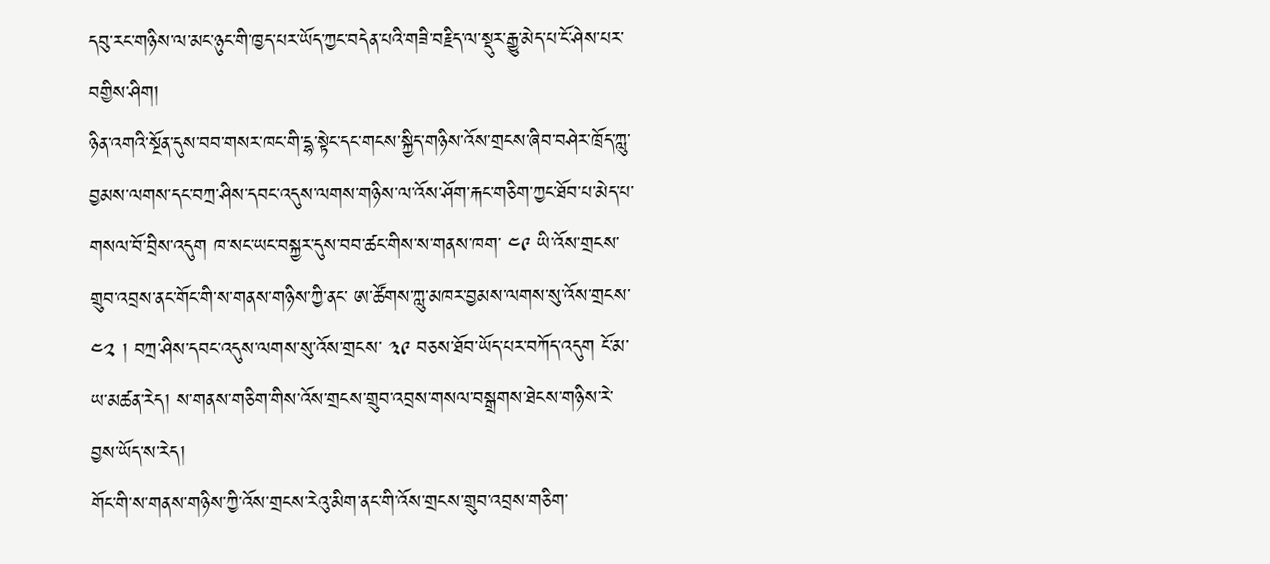དབུ་རང་གཉིས་ལ་མང་ཉུང་གི་ཁྱད་པར་ཡོད་ཀྱང་བདེན་པའི་གཟི་བརྗིད་ལ་སྡུར་རྒྱུ་མེད་པ་ངོ་ཤེས་པར་བགྱིས་ཤིག།
ཉིན་འགའི་སྔོན་དུས་བབ་གསར་ཁང་གི་དྷ་སྟེང་དང་གངས་སྐྱིད་གཉིས་འོས་གྲངས་ཞིབ་བཤེར་ཁྲོད་ཀླུ་བྱམས་ལགས་དང་བཀྲ་ཤིས་དབང་འདུས་ལགས་གཉིས་ལ་འོས་ཤོག་རྐང་གཅིག་ཀྱང་ཐོབ་པ་མེད་པ་གསལ་བོ་བྲིས་འདུག ཁ་སང་ཡང་བསྐྱར་དུས་བབ་ཚང་གིས་ས་གནས་ཁག་ ༤༩ ཡི་འོས་གྲངས་གྲུབ་འབྲས་ནང་གོང་གི་ས་གནས་གཉིས་ཀྱི་ནང་ ཨ་ཚོགས་ཀླུ་མཁར་བྱམས་ལགས་སུ་འོས་གྲངས་ ༤༢ ། བཀྲ་ཤིས་དབང་འདུས་ལགས་སུ་འོས་གྲངས་ ༣༩ བཅས་ཐོབ་ཡོད་པར་བཀོད་འདུག ངོ་མ་ཡ་མཚན་རེད། ས་གནས་གཅིག་གིས་འོས་གྲངས་གྲུབ་འབྲས་གསལ་བསྒྲགས་ཐེངས་གཉིས་རེ་བྱས་ཡོད་ས་རེད།
གོང་གི་ས་གནས་གཉིས་ཀྱི་འོས་གྲངས་རེའུ་མིག་ནང་གི་འོས་གྲངས་གྲུབ་འབྲས་གཅིག་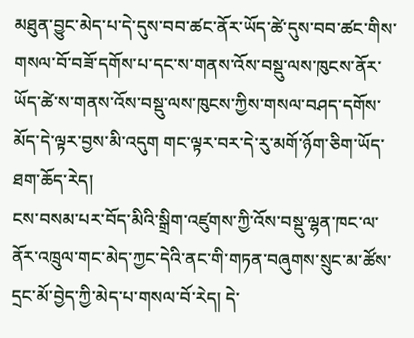མཐུན་བྱུང་མེད་པ་དེ་དུས་བབ་ཚང་ནོར་ཡོད་ཚེ་དུས་བབ་ཚང་གིས་གསལ་བོ་བཟོ་དགོས་པ་དང་ས་གནས་འོས་བསྡུ་ལས་ཁུངས་ནོར་ཡོད་ཚེ་ས་གནས་འོས་བསྡུ་ལས་ཁུངས་ཀྱིས་གསལ་བཤད་དགོས་མོད་དེ་ལྟར་བྱས་མི་འདུག གང་ལྟར་བར་དེ་རུ་མགོ་ཉོག་ཅིག་ཡོད་ཐག་ཆོད་རེད།
ངས་བསམ་པར་བོད་མིའི་སྒྲིག་འཛུགས་ཀྱི་འོས་བསྡུ་ལྷན་ཁང་ལ་ནོར་འཁྲུལ་གང་མེད་ཀྱང་དེའི་ནང་གི་གཏན་བཞུགས་སྲུང་མ་ཚོས་དྲང་མོ་བྱེད་ཀྱི་མེད་པ་གསལ་བོ་རེད། དེ་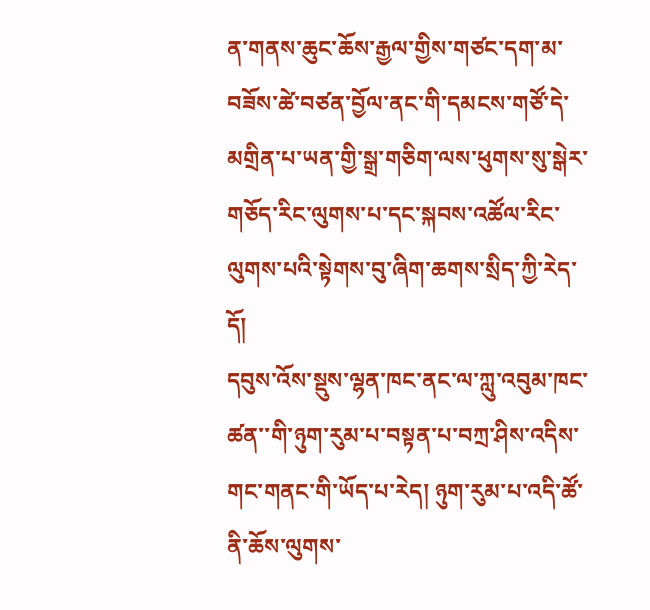ན་གནས་ཆུང་ཆོས་རྒྱལ་གྱིས་གཙང་དག་མ་བཟོས་ཚེ་བཙན་བྱོལ་ནང་གི་དམངས་གཙོ་དེ་མགྲིན་པ་ཡན་གྱི་སྒྲ་གཅིག་ལས་ཕུགས་སུ་སྒེར་གཅོད་རིང་ལུགས་པ་དང་སྐབས་འཚོལ་རིང་ལུགས་པའི་སྟེགས་བུ་ཞིག་ཆགས་སྲིད་ཀྱི་རེད་དོ།
དབུས་འོས་སྡུས་ལྷན་ཁང་ནང་ལ་ཀླུ་འབུམ་ཁང་ཚན་་གི་ཉུག་རུམ་པ་བསྟན་པ་བཀྲ་ཤིས་འདིས་གང་གནང་གི་ཡོད་པ་རེད། ཉུག་རུམ་པ་འདི་ཚོ་ནི་ཆོས་ལུགས་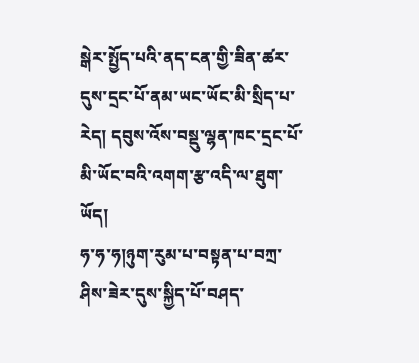སྒེར་སྤྱོད་པའི་ནད་ངན་གྱི་ཟིན་ཚར་དུས་དྲང་པོ་ནམ་ཡང་ཡོང་མི་སྲིད་པ་རེད། དབུས་འོས་བསྡུ་ལྷན་ཁང་དྲང་པོ་མི་ཡོང་བའི་འགག་རྩ་འདི་ལ་ཐུག་ཡོད།
ཧ་ཧ་ཧ།ཉུག་རུམ་པ་བསྟན་པ་བཀྲ་ཤིས་ཟེར་དུས་སྐྱིད་པོ་བཤད་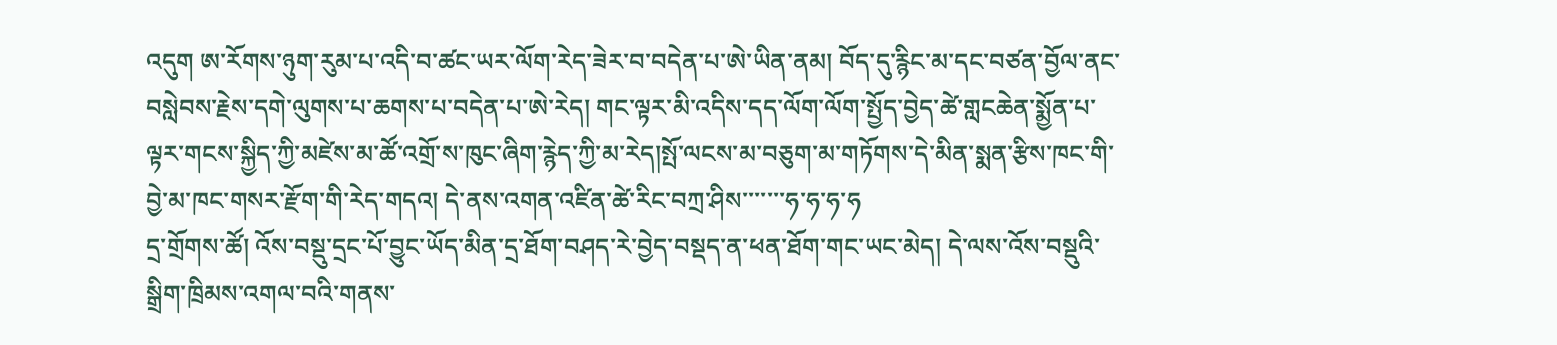འདུག ཨ་རོགས་ཉུག་རུམ་པ་འདི་བ་ཚང་ཡར་ལོག་རེད་ཟེར་བ་བདེན་པ་ཨེ་ཡིན་ནམ། བོད་དུ་རྙིང་མ་དང་བཙན་བྱོལ་ནང་བསླེབས་རྗེས་དགེ་ལུགས་པ་ཆགས་པ་བདེན་པ་ཨེ་རེད། གང་ལྟར་མི་འདིས་དད་ལོག་ལོག་སྤྱོད་བྱེད་ཚེ་གླངཆེན་སྨྱོན་པ་ལྟར་གངས་སྐྱིད་ཀྱི་མཛེས་མ་ཚོ་འགྲོ་ས་ཁུང་ཞིག་རྙེད་ཀྱི་མ་རེད།སྤོ་ལངས་མ་བཅུག་མ་གཏོགས་དེ་མིན་སྨན་རྩིས་ཁང་གི་བྱེ་མ་ཁང་གསར་རྫོག་གི་རེད་གདའ། དེ་ནས་འགན་འཛིན་ཚེ་རིང་བཀྲ་ཤིས་་་་་་་ཧ་ཧ་ཧ་ཧ
དྲ་གྲོགས་ཚོ། འོས་བསྡུ་དྲང་པོ་བྱུང་ཡོད་མིན་དྲ་ཐོག་བཤད་རེ་བྱེད་བསྡད་ན་ཕན་ཐོག་གང་ཡང་མེད། དེ་ལས་འོས་བསྡུའི་སྒྲིག་ཁྲིམས་འགལ་བའི་གནས་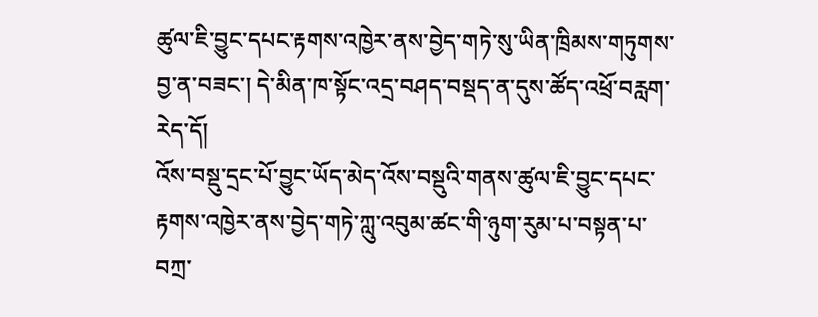ཚུལ་ཇི་བྱུང་དཔང་རྟགས་འཁྱེར་ནས་བྱེད་གཏེ་སུ་ཡིན་ཁྲིམས་གཏུགས་བྱ་ན་བཟང་། དེ་མིན་ཁ་སྟོང་འདྲ་བཤད་བསྡད་ན་དུས་ཚོད་འཕྲོ་བརླག་རེད་དོ།
འོས་བསྡུ་དྲང་པོ་བྱུང་ཡོད་མེད་འོས་བསྡུའི་གནས་ཚུལ་ཇི་བྱུང་དཔང་རྟགས་འཁྱེར་ནས་བྱེད་གཏེ་ཀླུ་འབུམ་ཚང་གི་ཉུག་རུམ་པ་བསྟན་པ་བཀྲ་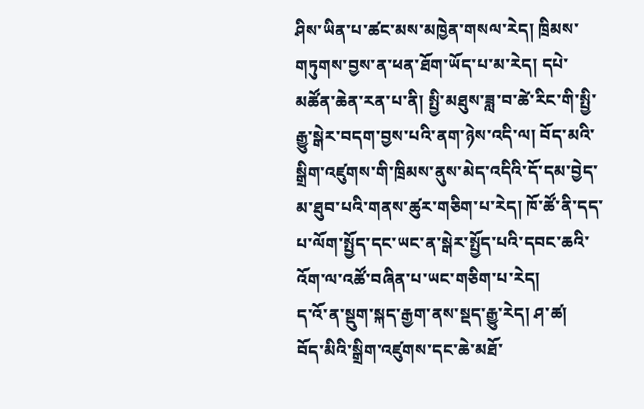ཤིས་ཡིན་པ་ཚང་མས་མཁྱེན་གསལ་རེད། ཁྲིམས་གཏུགས་བྱས་ན་ཕན་ཐོག་ཡོད་པ་མ་རེད། དཔེ་མཚོན་ཆེན་རན་པ་ནི། སྤྱི་མཐུས་ཟླ་བ་ཚེ་རིང་གི་སྤྱི་རྒྱུ་སྒེར་བདག་བྱས་པའི་ནག་ཉེས་འདི་ལ། བོད་མའི་སྒྲིག་འཛུགས་གི་ཁྲིམས་ནུས་མེད་འདིའི་དོ་དམ་བྱེད་མ་ཐུབ་པའི་གནས་ཚུར་གཅིག་པ་རེད། ཁོ་ཚོ་ནི་དད་པ་ལོག་སྤྱོད་དང་ཡང་ན་སྒེར་སྤྱོད་པའི་དབང་ཆའི་འོག་ལ་འཚོ་བཞིན་པ་ཡང་གཅིག་པ་རེད།
ད་འོ་ན་སྡུག་སྐད་རྒྱག་ནས་སྡད་རྒྱུ་རེད། ཤ་ཚ།
བོད་མིའི་སྒྲིག་འཛུགས་དང་ཆེ་མཐོ་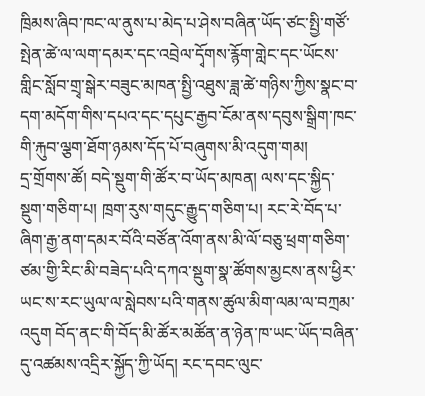ཁྲིམས་ཞིབ་ཁང་ལ་ནུས་པ་མེད་པ་ཤེས་བཞིན་ཡོད་ཙང་སྤྱི་གཙོ་སྤེན་ཚེ་ལ་ལག་དམར་དང་འབྲེལ་དྭོགས་རྙོག་གླེང་དང་ཡོངས་གླིང་སློབ་གྲྭ་སྒེར་བཟུང་མཁན་སྤྱི་འཐུས་ཟླ་ཚེ་གཉིས་ཀྱིས་སྣང་བ་དག་མདོག་གིས་དཔའ་དང་དཔུང་རྒྱབ་ངོམ་ནས་དབུས་སྒྲིག་ཁང་གི་རྐུབ་ལྕག་ཐོག་ཉམས་དོད་པོ་བཞུགས་མི་འདུག་གམ།
དྲ་གྲོགས་ཚོ། བདེ་སྡུག་གི་ཚོར་བ་ཡོད་མཁན། ལས་དང་སྐྱིད་སྡུག་གཅིག་པ། ཁྲག་རུས་གདུང་རྒྱུད་གཅིག་པ། རང་རེ་བོད་པ་ཞིག་རྒྱ་ནག་དམར་བོའི་བཙོན་འོག་ནས་མི་ལོ་བཅུ་ཕྲག་གཅིག་ཙམ་གྱི་རིང་མི་བཟེད་པའི་དཀའ་སྡུག་སྣ་ཚོགས་མྱངས་ནས་ཕྱིར་ཡང་ས་རང་ཡུལ་ལ་སླེབས་པའི་གནས་ཚུལ་མིག་ལམ་ལ་བཀྲམ་འདུག བོད་ནང་གི་བོད་མི་ཚོར་མཚོན་ན་ཉེན་ཁ་ཡང་ཡོད་བཞིན་དུ་འཚམས་འདྲིར་སྐྱོད་ཀྱི་ཡོད། རང་དབང་ལུང་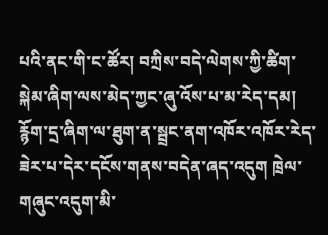པའི་ནང་གི་ང་ཚོར། བཀྲིས་བདེ་ལེགས་ཀྱི་ཚིག་སྐེམ་ཞིག་ལས་མེད་ཀྱང་ཞུ་འོས་པ་མ་རེད་དམ། རྙོག་དྲ་ཞིག་ལ་ཐུག་ན་སྦྲང་ནག་འཁོར་འཁོར་རེད་ཟེར་པ་དེར་དངོས་གནས་བདེན་ཞད་འདུག ཁྲེལ་གཞུང་འདུག་མི་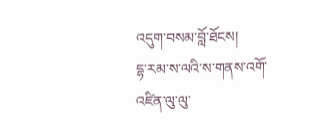འདུག་བསམ་བློ་ཐོངས།
དྷ་རམ་ས་ལའི་ས་གནས་འགོ་འཛིན་ལུ་ལུ་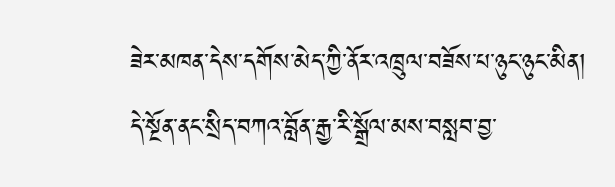ཟེར་མཁན་དེས་དགོས་མེད་ཀྱི་ནོར་འཁྲུལ་བཟོས་པ་ཉུང་ཉུང་མིན། དེ་སྔོན་ནང་སྲིད་བཀའ་བློན་རྒྱ་རི་སྒྲོལ་མས་བསླབ་བྱ་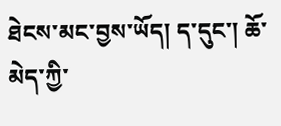ཐེངས་མང་བྱས་ཡོད། ད་དུང་། ཆོ་མེད་ཀྱི་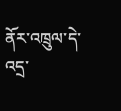ནོར་འཁྲུལ་དེ་འདྲ་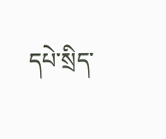དཔེ་སྲིད་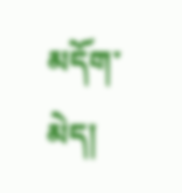མདོག་མེད།